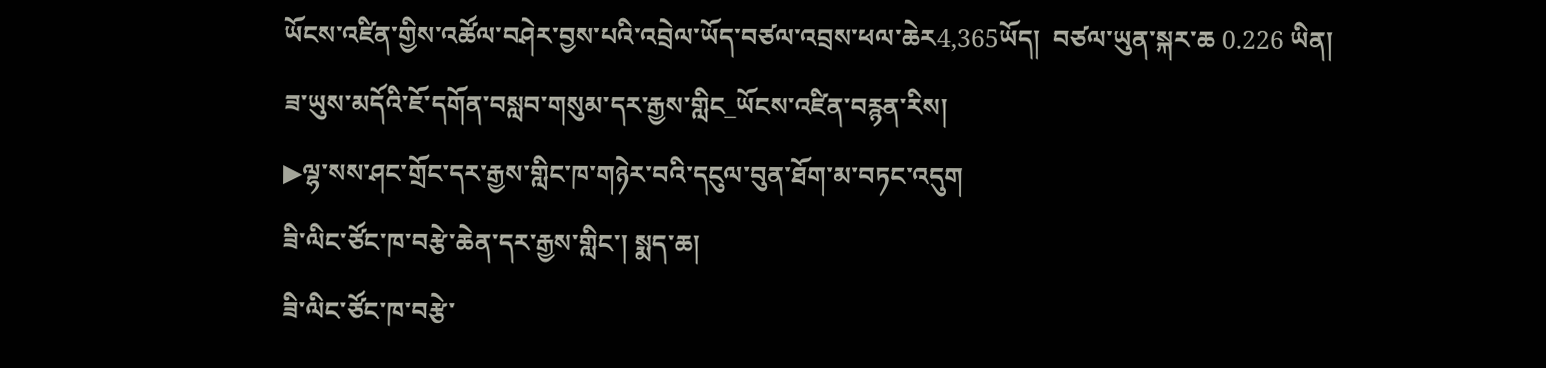ཡོངས་འཛིན་གྱིས་འཚོལ་བཤེར་བྱས་པའི་འབྲེལ་ཡོད་བཙལ་འབྲས་ཕལ་ཆེར4,365ཡོད།  བཙལ་ཡུན་སྐར་ཆ 0.226 ཡིན།
ཟ་ཡུས་མདོའི་ཇོ་དགོན་བསླབ་གསུམ་དར་རྒྱས་གླིང_ཡོངས་འཛིན་བརྙན་རིས།
▶ལྷ་སས་ཤང་གྲོང་དར་རྒྱས་གླིང་ཁ་གཉེར་བའི་དངུལ་བུན་ཐོག་མ་བཏང་འདུག
ཟི་ལིང་ཙོང་ཁ་བརྩེ་ཆེན་དར་རྒྱས་གླིང་། སྨད་ཆ།
ཟི་ལིང་ཙོང་ཁ་བརྩེ་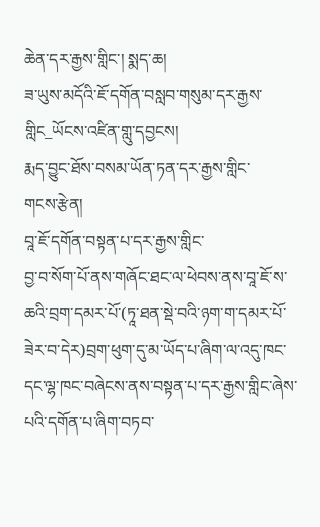ཆེན་དར་རྒྱས་གླིང་། སྨད་ཆ།
ཟ་ཡུས་མདོའི་ཇོ་དགོན་བསླབ་གསུམ་དར་རྒྱས་གླིང_ཡོངས་འཛིན་གླུ་དབྱངས།
རྨད་བྱུང་ཐོས་བསམ་ཡོན་ཏན་དར་རྒྱས་གླིང་
གངས་རྩེན།
བཱ་ཇོ་དགོན་བསྟན་པ་དར་རྒྱས་གླིང་
བྱ་བ་སོག་པོ་ནས་གཞོང་ཐང་ལ་ཕེབས་ནས་བཱ་ཇོ་ས་ཆའི་བྲག་དམར་པོ་(ཏཱ་ཐན་སྡེ་བའི་ཉག་ག་དམར་པོ་ཟེར་བ་དེར)བྲག་ཕུག་དུ་མ་ཡོད་པ་ཞིག་ལ་འདུ་ཁང་དང་ལྷ་ཁང་བཞེངས་ནས་བསྟན་པ་དར་རྒྱས་གླིང་ཞེས་པའི་དགོན་པ་ཞིག་བཏབ་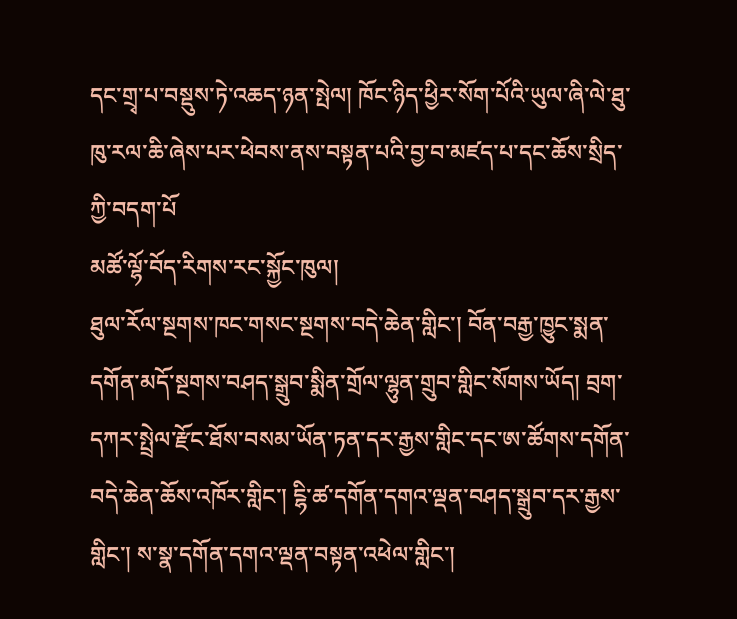དང་གྲྭ་པ་བསྡུས་ཏེ་འཆད་ཉན་སྤེལ། ཁོང་ཉིད་ཕྱིར་སོག་པོའི་ཡུལ་ཞི་ལེ་ཐུ་ཁུ་རལ་ཆི་ཞེས་པར་ཕེབས་ནས་བསྟན་པའི་བྱ་བ་མཛད་པ་དང་ཆོས་སྲིད་ཀྱི་བདག་པོ
མཚོ་ལྷོ་བོད་རིགས་རང་སྐྱོང་ཁུལ།
ཐུལ་རོལ་སྔགས་ཁང་གསང་སྔགས་བདེ་ཆེན་གླིང་། བོན་བརྒྱ་ཁྱུང་སྨན་དགོན་མདོ་སྔགས་བཤད་སྒྲུབ་སྨིན་གྲོལ་ལྷུན་གྲུབ་གླིང་སོགས་ཡོད། བྲག་དཀར་སྤྲེལ་རྫོང་ཐོས་བསམ་ཡོན་ཏན་དར་རྒྱས་གླིང་དང་ཨ་ཚོགས་དགོན་བདེ་ཆེན་ཆོས་འཁོར་གླིང་། ངྷི་ཚ་དགོན་དགའ་ལྡན་བཤད་སྒྲུབ་དར་རྒྱས་གླིང་། ས་སྣ་དགོན་དགའ་ལྡན་བསྟན་འཕེལ་གླིང་།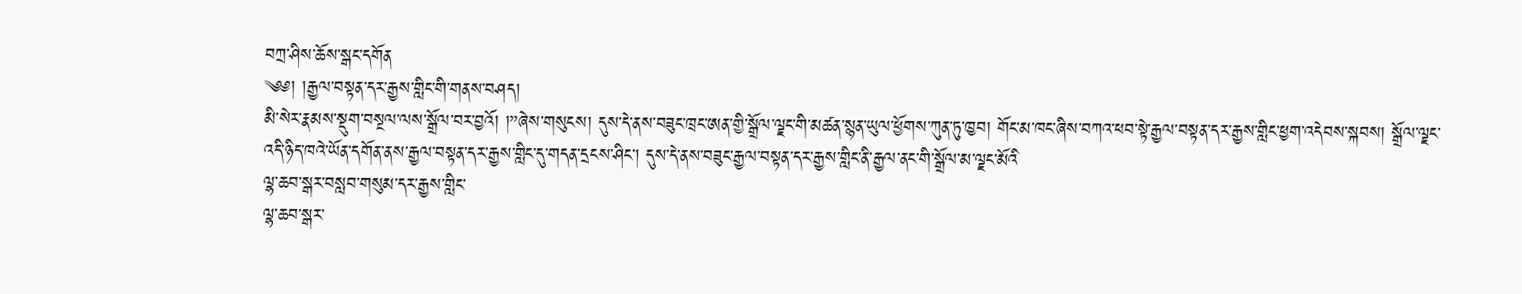བཀྲ་ཤིས་ཆོས་སྒང་དགོན
༄༅། །རྒྱལ་བསྟན་དར་རྒྱས་གླིང་གི་གནས་བཤད།
མི་སེར་རྣམས་སྡུག་བསྔལ་ལས་སྒྲོལ་བར་བྱའོ། །”ཞེས་གསུངས། དུས་དེ་ནས་བཟུང་ཁྲང་ཨན་གྱི་སྒྲོལ་ལྗང་གི་མཚན་སྙན་ཡུལ་ཕྱོགས་ཀུན་ཏུ་ཁྱབ། གོང་མ་ཁང་ཞིས་བཀའ་ཕབ་སྟེ་རྒྱལ་བསྟན་དར་རྒྱས་གླིང་ཕྱག་འདེབས་སྐབས། སྒྲོལ་ལྗང་འདི་ཉིད་ཁའེ་ཡོན་དགོན་ནས་རྒྱལ་བསྟན་དར་རྒྱས་གླིང་དུ་གདན་དྲངས་ཤིང་། དུས་དེ་ནས་བཟུང་རྒྱལ་བསྟན་དར་རྒྱས་གླིང་ནི་རྒྱལ་ནང་གི་སྒྲོལ་མ་ལྗང་མོའི
ལྷ་ཆབ་སྒར་བསླབ་གསུམ་དར་རྒྱས་གླིང་
ལྷ་ཆབ་སྒར་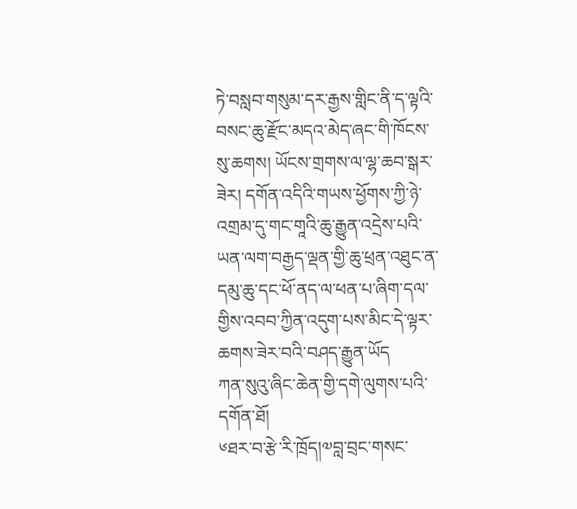ཏེ་བསླབ་གསུམ་དར་རྒྱས་གླིང་ནི་ད་ལྟའི་བསང་ཆུ་རྫོང་མདའ་མེད་ཞང་གི་ཁོངས་སུ་ཆགས། ཡོངས་གྲགས་ལ་ལྷ་ཆབ་སྒར་ཟེར། དགོན་འདིའི་གཡས་ཕྱོགས་ཀྱི་ཉེ་འགྲམ་དུ་གང་གཱའི་ཆུ་རྒྱུན་འདྲེས་པའི་ཡན་ལག་བརྒྱད་ལྡན་གྱི་ཆུ་ཕྲན་འཐུང་ན་དམུ་ཆུ་དང་ཕོ་ནད་ལ་ཕན་པ་ཞིག་དལ་གྱིས་འབབ་ཀྱིན་འདུག་པས་མིང་དེ་ལྟར་ཆགས་ཟེར་བའི་བཤད་རྒྱུན་ཡོད
ཀན་སུའུ་ཞིང་ཆེན་གྱི་དགེ་ལུགས་པའི་དགོན་ཐོ།
༦ཐར་བ་རྩེ་རི་ཁྲོད།༧བླ་བྲང་གསང་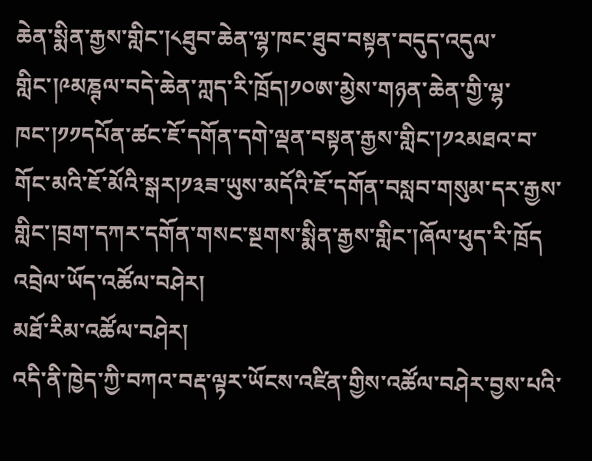ཆེན་སྨིན་རྒྱས་གླིང་།༨ཐུབ་ཆེན་ལྷ་ཁང་ཐུབ་བསྟན་བདུད་འདུལ་གླིང་།༩མཎྚལ་བདེ་ཆེན་ཀླད་རི་ཁྲོད།༡༠ཨ་མྱེས་གཉན་ཆེན་གྱི་ལྷ་ཁང་།༡༡དཔོན་ཚང་ཇོ་དགོན་དགེ་ལྡན་བསྟན་རྒྱས་གླིང་།༡༢མཐའ་བ་གོང་མའི་ཇོ་མོའི་སྒར།༡༣ཟ་ཡུས་མདོའི་ཇོ་དགོན་བསླབ་གསུམ་དར་རྒྱས་གླིང་།བྲག་དཀར་དགོན་གསང་སྔགས་སྨིན་རྒྱས་གླིང་།ཞོལ་ཕུད་རི་ཁྲོད
འབྲེལ་ཡོད་འཚོལ་བཤེར།
མཐོ་རིམ་འཚོལ་བཤེར།
འདི་ནི་ཁྱེད་ཀྱི་བཀའ་བརྡ་ལྟར་ཡོངས་འཛིན་གྱིས་འཚོལ་བཤེར་བྱས་པའི་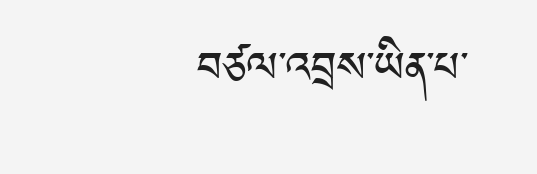བཙལ་འབྲས་ཡིན་པ་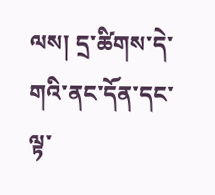ལས། དྲ་ཚིགས་དེ་གའི་ནང་དོན་དང་ལྟ་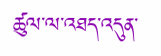ཚུལ་ལ་འཐད་འདུན་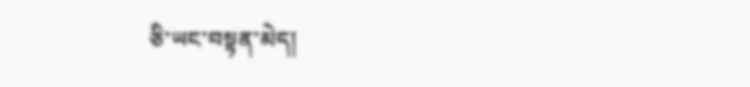ཅི་ཡང་བསྟན་མེད།